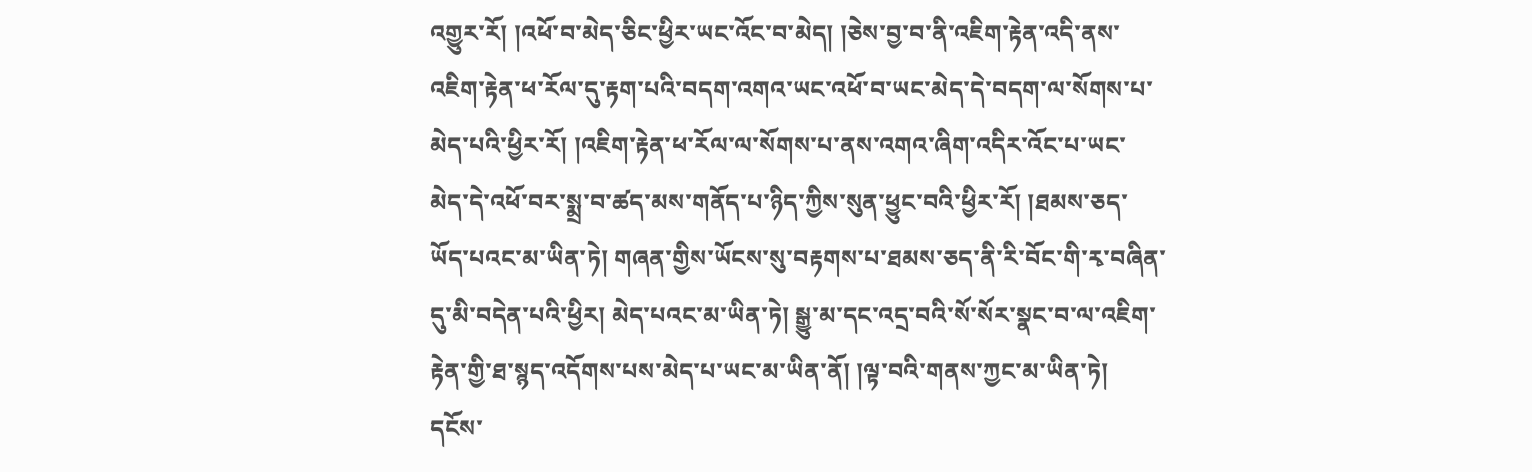འགྱུར་རོ། །འཕོ་བ་མེད་ཅིང་ཕྱིར་ཡང་འོང་བ་མེད། །ཅེས་བྱ་བ་ནི་འཇིག་རྟེན་འདི་ནས་འཇིག་རྟེན་ཕ་རོལ་དུ་རྟག་པའི་བདག་འགའ་ཡང་འཕོ་བ་ཡང་མེད་དེ་བདག་ལ་སོགས་པ་མེད་པའི་ཕྱིར་རོ། །འཇིག་རྟེན་ཕ་རོལ་ལ་སོགས་པ་ནས་འགའ་ཞིག་འདིར་འོང་པ་ཡང་མེད་དེ་འཕོ་བར་སྨྲ་བ་ཚད་མས་གནོད་པ་ཉིད་ཀྱིས་སུན་ཕྱུང་བའི་ཕྱིར་རོ། །ཐམས་ཅད་ཡོད་པའང་མ་ཡིན་ཏེ། གཞན་གྱིས་ཡོངས་སུ་བརྟགས་པ་ཐམས་ཅད་ནི་རི་བོང་གི་རྭ་བཞིན་དུ་མི་བདེན་པའི་ཕྱིར། མེད་པའང་མ་ཡིན་ཏེ། སྒྱུ་མ་དང་འདྲ་བའི་སོ་སོར་སྣང་བ་ལ་འཇིག་རྟེན་གྱི་ཐ་སྙད་འདོགས་པས་མེད་པ་ཡང་མ་ཡིན་ནོ། །ལྟ་བའི་གནས་ཀྱང་མ་ཡིན་ཏེ། དངོས་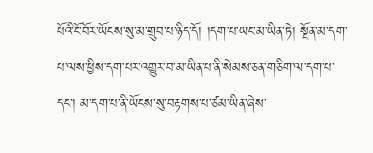པོའི་ངོ་བོར་ཡོངས་སུ་མ་གྲུབ་པ་ཉིད་དོ། །དག་པ་ཡང་མ་ཡིན་ཏེ། སྔོན་མ་དག་པ་ལས་ཕྱིས་དག་པར་འགྱུར་བ་མ་ཡིན་པ་ནི་སེམས་ཅན་གཅིག་ལ་དག་པ་དང་། མ་དག་པ་ནི་ཡོངས་སུ་བརྟགས་པ་ཙམ་ཡིན་ཞེས་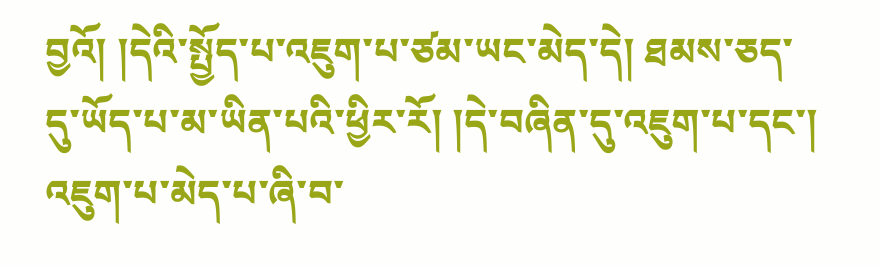བྱའོ། །དེའི་སྤྱོད་པ་འཇུག་པ་ཙམ་ཡང་མེད་དེ། ཐམས་ཅད་དུ་ཡོད་པ་མ་ཡིན་པའི་ཕྱིར་རོ། །དེ་བཞིན་དུ་འཇུག་པ་དང་། འཇུག་པ་མེད་པ་ཞི་བ་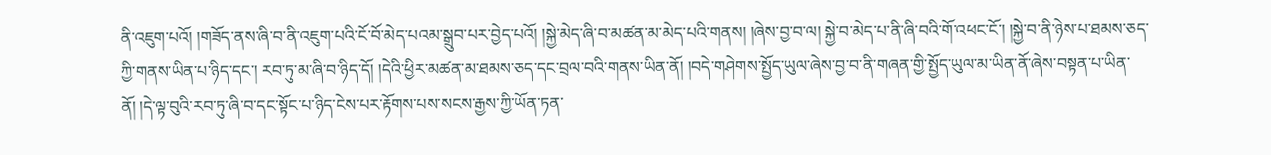ནི་འཇུག་པའོ། །གཟོད་ནས་ཞི་བ་ནི་འཇུག་པའི་ངོ་བོ་མེད་པའམ་སྒྲུབ་པར་བྱེད་པའོ། །སྐྱེ་མེད་ཞི་བ་མཚན་མ་མེད་པའི་གནས། །ཞེས་བྱ་བ་ལ། སྐྱེ་བ་མེད་པ་ནི་ཞི་བའི་གོ་འཕང་ངོ་། །སྐྱེ་བ་ནི་ཉེས་པ་ཐམས་ཅད་ཀྱི་གནས་ཡིན་པ་ཉིད་དང་། རབ་ཏུ་མ་ཞི་བ་ཉིད་དོ། །དེའི་ཕྱིར་མཚན་མ་ཐམས་ཅད་དང་བྲལ་བའི་གནས་ཡིན་ནོ། །བདེ་གཤེགས་སྤྱོད་ཡུལ་ཞེས་བྱ་བ་ནི་གཞན་གྱི་སྤྱོད་ཡུལ་མ་ཡིན་ནོ་ཞེས་བསྟན་པ་ཡིན་ནོ། །དེ་ལྟ་བུའི་རབ་ཏུ་ཞི་བ་དང་སྟོང་པ་ཉིད་ངེས་པར་རྟོགས་པས་སངས་རྒྱས་ཀྱི་ཡོན་ཏན་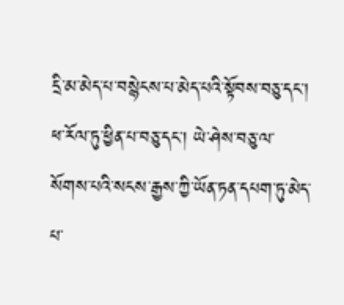དྲི་མ་མེད་པ་བསྙེངས་པ་མེད་པའི་སྟོབས་བཅུ་དང་། ཕ་རོལ་ཏུ་ཕྱིན་པ་བཅུ་དང་། ཡེ་ཤེས་བཅུ་ལ་སོགས་པའི་སངས་རྒྱས་ཀྱི་ཡོན་ཏན་དཔག་ཏུ་མེད་པ་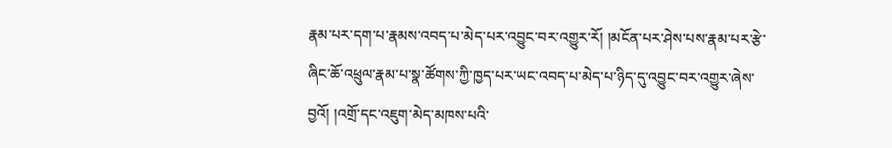རྣམ་པར་དག་པ་རྣམས་འབད་པ་མེད་པར་འབྱུང་བར་འགྱུར་རོ། །མངོན་པར་ཤེས་པས་རྣམ་པར་རྩེ་ཞིང་ཆོ་འཕྲུལ་རྣམ་པ་སྣ་ཚོགས་ཀྱི་ཁྱད་པར་ཡང་འབད་པ་མེད་པ་ཉིད་དུ་འབྱུང་བར་འགྱུར་ཞེས་བྱའོ། །འགྲོ་དང་འཇུག་མེད་མཁས་པའི་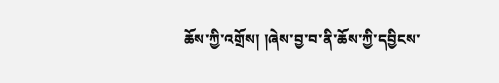ཆོས་ཀྱི་འགྲོས། །ཞེས་བྱ་བ་ནི་ཆོས་ཀྱི་དབྱིངས་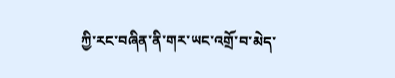ཀྱི་རང་བཞིན་ནི་གར་ཡང་འགྲོ་བ་མེད་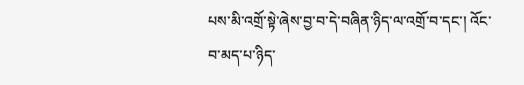པས་མི་འགྲོ་སྟེ་ཞེས་བྱ་བ་དེ་བཞིན་ཉིད་ལ་འགྲོ་བ་དང་། འོང་བ་མད་པ་ཉིད་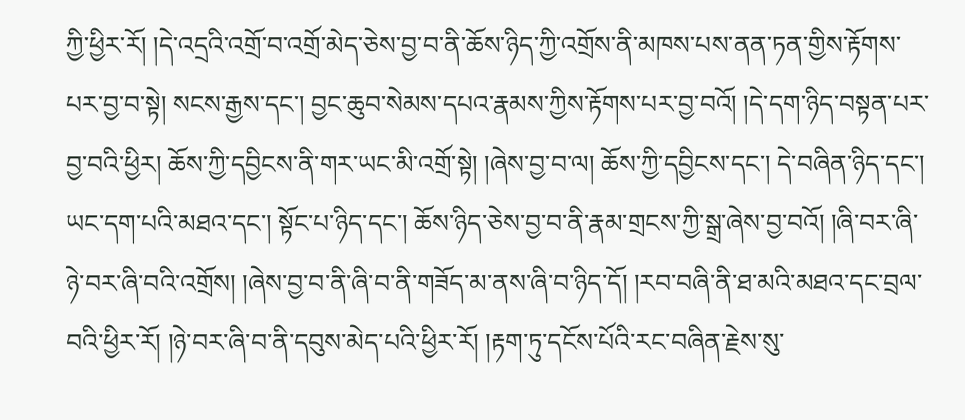ཀྱི་ཕྱིར་རོ། །དེ་འདྲའི་འགྲོ་བ་འགྲོ་མེད་ཅེས་བྱ་བ་ནི་ཆོས་ཉིད་ཀྱི་འགྲོས་ནི་མཁས་པས་ནན་ཏན་གྱིས་རྟོགས་པར་བྱ་བ་སྟེ། སངས་རྒྱས་དང་། བྱང་ཆུབ་སེམས་དཔའ་རྣམས་ཀྱིས་རྟོགས་པར་བྱ་བའོ། །དེ་དག་ཉིད་བསྟན་པར་བྱ་བའི་ཕྱིར། ཆོས་ཀྱི་དབྱིངས་ནི་གར་ཡང་མི་འགྲོ་སྟེ། །ཞེས་བྱ་བ་ལ། ཆོས་ཀྱི་དབྱིངས་དང་། དེ་བཞིན་ཉིད་དང་། ཡང་དག་པའི་མཐའ་དང་། སྟོང་པ་ཉིད་དང་། ཆོས་ཉིད་ཅེས་བྱ་བ་ནི་རྣམ་གྲངས་ཀྱི་སྒྲ་ཞེས་བྱ་བའོ། །ཞི་བར་ཞི་ཉེ་བར་ཞི་བའི་འགྲོས། །ཞེས་བྱ་བ་ནི་ཞི་བ་ནི་གཟོད་མ་ནས་ཞི་བ་ཉིད་དོ། །རབ་བཞི་ནི་ཐ་མའི་མཐའ་དང་བྲལ་བའི་ཕྱིར་རོ། །ཉེ་བར་ཞི་བ་ནི་དབུས་མེད་པའི་ཕྱིར་རོ། །རྟག་ཏུ་དངོས་པོའི་རང་བཞིན་རྗེས་སུ་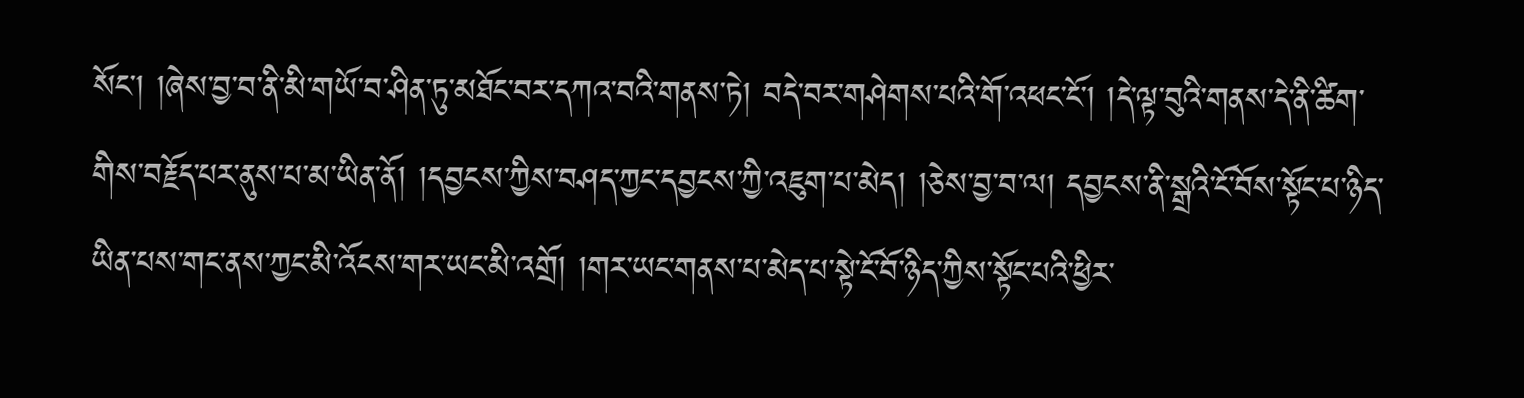སོང་། །ཞེས་བྱ་བ་ནི་མི་གཡོ་བ་ཤིན་ཏུ་མཐོང་བར་དཀའ་བའི་གནས་ཏེ། བདེ་བར་གཤེགས་པའི་གོ་འཕང་ངོ་། །དེ་ལྟ་བུའི་གནས་དེ་ནི་ཚིག་གིས་བརྗོད་པར་ནུས་པ་མ་ཡིན་ནོ། །དབྱངས་ཀྱིས་བཤད་ཀྱང་དབྱངས་ཀྱི་འཇུག་པ་མེད། །ཅེས་བྱ་བ་ལ། དབྱངས་ནི་སྒྲའི་ངོ་བོས་སྟོང་པ་ཉིད་ཡིན་པས་གང་ནས་ཀྱང་མི་འོངས་གར་ཡང་མི་འགྲོ། །གར་ཡང་གནས་པ་མེད་པ་སྟེ་ངོ་བོ་ཉིད་ཀྱིས་སྟོང་པའི་ཕྱིར་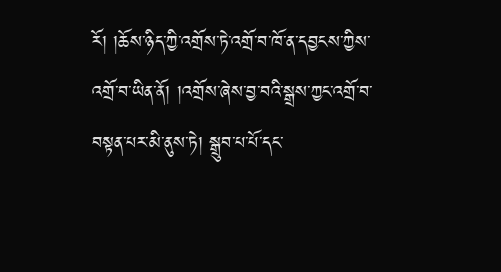རོ། །ཆོས་ཉིད་ཀྱི་འགྲོས་ཏེ་འགྲོ་བ་ཁོ་ན་དབྱངས་ཀྱིས་འགྲོ་བ་ཡིན་ནོ། །འགྲོས་ཞེས་བྱ་བའི་སྒྲས་ཀྱང་འགྲོ་བ་བསྟན་པར་མི་ནུས་ཏེ། སྒྲུབ་པ་པོ་དང་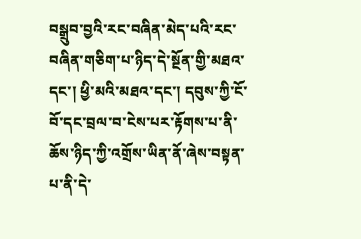བསྒྲུབ་བྱའི་རང་བཞིན་མེད་པའི་རང་བཞིན་གཅིག་པ་ཉིད་དེ་སྔོན་གྱི་མཐའ་དང་། ཕྱི་མའི་མཐའ་དང་། དབུས་ཀྱི་ངོ་བོ་དང་བྲལ་བ་ངེས་པར་རྟོགས་པ་ནི་ཆོས་ཉིད་ཀྱི་འགྲོས་ཡིན་ནོ་ཞེས་བསྟན་པ་ནི་དེ་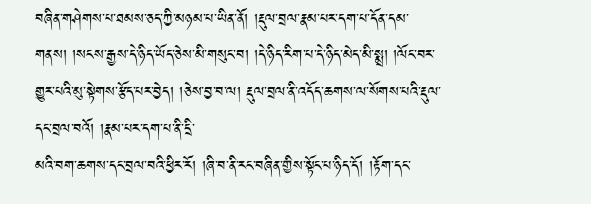བཞིན་གཤེགས་པ་ཐམས་ཅད་ཀྱི་མཉམ་པ་ཡིན་ནོ། །རྡུལ་བྲལ་རྣམ་པར་དག་པ་དོན་དམ་གནས། །སངས་རྒྱས་དེ་ཉིད་ཡོད་ཅེས་མི་གསུང་བ། །དེ་ཉིད་རིག་པ་དེ་ཉིད་མེད་མི་སྨྲ། །ལོང་བར་གྱུར་པའི་མུ་སྟེགས་རྩོད་པར་བྱེད། །ཅེས་བྱ་བ་ལ། རྡུལ་བྲལ་ནི་འདོད་ཆགས་ལ་སོགས་པའི་རྡུལ་དང་བྲལ་བའོ། །རྣམ་པར་དག་པ་ནི་དྲི་
མའི་བག་ཆགས་དང་བྲལ་བའི་ཕྱིར་རོ། །ཞི་བ་ནི་རང་བཞིན་གྱིས་སྟོང་པ་ཉིད་དོ། །རྟོག་དང་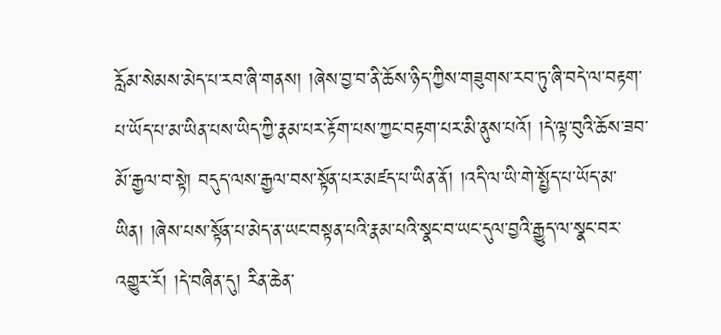རློམ་སེམས་མེད་པ་རབ་ཞི་གནས། །ཞེས་བྱ་བ་ནི་ཆོས་ཉིད་ཀྱིས་གཟུགས་རབ་ཏུ་ཞི་བདེ་ལ་བརྟག་པ་ཡོད་པ་མ་ཡིན་པས་ཡིད་ཀྱི་རྣམ་པར་རྟོག་པས་ཀྱང་བརྟག་པར་མི་ནུས་པའོ། །དེ་ལྟ་བུའི་ཆོས་ཟབ་མོ་རྒྱལ་བ་སྟེ། བདུད་ལས་རྒྱལ་བས་སྟོན་པར་མཛད་པ་ཡིན་ནོ། །འདི་ལ་ཡི་གེ་སྤྱོད་པ་ཡོད་མ་ཡིན། །ཞེས་པས་སྟོན་པ་མེད་ན་ཡང་བསྟན་པའི་རྣམ་པའི་སྣང་བ་ཡང་དུལ་བྱའི་རྒྱུད་ལ་སྣང་བར་འགྱུར་རོ། །དེ་བཞིན་དུ། རིན་ཆེན་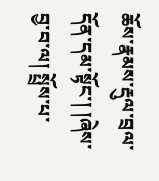ཆོས་རྣམས་རྡུལ་བྲལ་དོན་དམ་སྟོང་། །ཞེས་བྱ་བ་ལ། སྤྲོས་པ་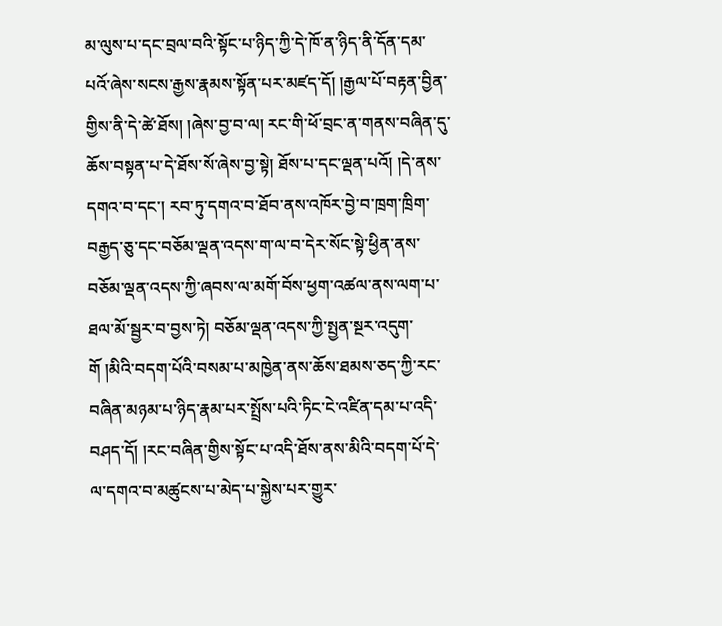མ་ལུས་པ་དང་བྲལ་བའི་སྟོང་པ་ཉིད་ཀྱི་དེ་ཁོ་ན་ཉིད་ནི་དོན་དམ་པའོ་ཞེས་སངས་རྒྱས་རྣམས་སྟོན་པར་མཛད་དོ། །རྒྱལ་པོ་བརྟན་བྱིན་གྱིས་ནི་དེ་ཚེ་ཐོས། །ཞེས་བྱ་བ་ལ། རང་གི་ཕོ་བྲང་ན་གནས་བཞིན་དུ་ཆོས་བསྟན་པ་དེ་ཐོས་སོ་ཞེས་བྱ་སྟེ། ཐོས་པ་དང་ལྡན་པའོ། །དེ་ནས་དགའ་བ་དང་། རབ་ཏུ་དགའ་བ་ཐོབ་ནས་འཁོར་བྱེ་བ་ཁྲག་ཁྲིག་བརྒྱད་ཅུ་དང་བཅོམ་ལྡན་འདས་ག་ལ་བ་དེར་སོང་སྟེ་ཕྱིན་ནས་བཅོམ་ལྡན་འདས་ཀྱི་ཞབས་ལ་མགོ་བོས་ཕྱག་འཚལ་ནས་ལག་པ་ཐལ་མོ་སྦྱར་བ་བྱས་ཏེ། བཅོམ་ལྡན་འདས་ཀྱི་སྤྱན་སྔར་འདུག་གོ །མིའི་བདག་པོའི་བསམ་པ་མཁྱེན་ནས་ཆོས་ཐམས་ཅད་ཀྱི་རང་བཞིན་མཉམ་པ་ཉིད་རྣམ་པར་སྤྲོས་པའི་ཏིང་ངེ་འཛིན་དམ་པ་འདི་བཤད་དོ། །རང་བཞིན་གྱིས་སྟོང་པ་འདི་ཐོས་ནས་མིའི་བདག་པོ་དེ་ལ་དགའ་བ་མཚུངས་པ་མེད་པ་སྐྱེས་པར་གྱུར་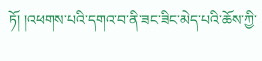ཏོ། །འཕགས་པའི་དགའ་བ་ནི་ཟང་ཟིང་མེད་པའི་ཆོས་ཀྱི་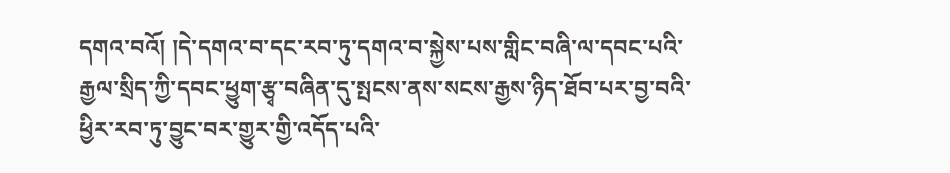དགའ་བའོ། །དེ་དགའ་བ་དང་རབ་ཏུ་དགའ་བ་སྐྱེས་པས་གླིང་བཞི་ལ་དབང་པའི་རྒྱལ་སྲིད་ཀྱི་དབང་ཕྱུག་རྩྭ་བཞིན་དུ་སྤངས་ནས་སངས་རྒྱས་ཉིད་ཐོབ་པར་བྱ་བའི་ཕྱིར་རབ་ཏུ་བྱུང་བར་གྱུར་གྱི་འདོད་པའི་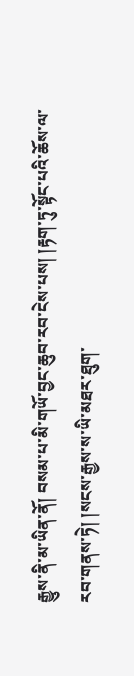རྒྱུས་ནི་མ་ཡིན་ནོ། བསམ་པ་མི་གཡོ་བྱང་ཆུབ་རབ་ངེས་པས། །རྟག་ཏུ་སྟོང་པའི་ཆོས་ལ་རབ་གནས་ཏེ། །སངས་རྒྱས་ས་ཡི་མཐར་ཐུག་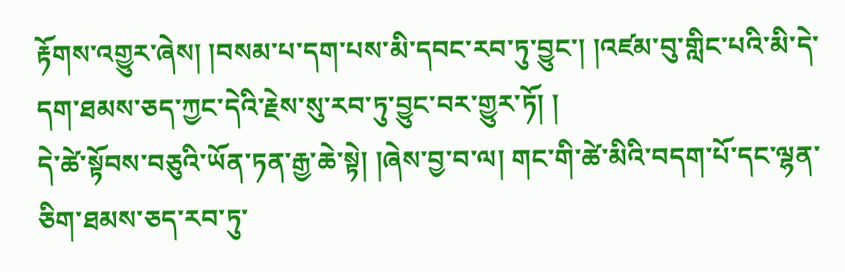རྟོགས་འགྱུར་ཞེས། །བསམ་པ་དག་པས་མི་དབང་རབ་ཏུ་བྱུང་། །འཛམ་བུ་གླིང་པའི་མི་དེ་དག་ཐམས་ཅད་ཀྱང་དེའི་རྗེས་སུ་རབ་ཏུ་བྱུང་བར་གྱུར་ཏོ། །
དེ་ཚེ་སྟོབས་བཅུའི་ཡོན་ཏན་རྒྱ་ཆེ་སྟེ། །ཞེས་བྱ་བ་ལ། གང་གི་ཚེ་མིའི་བདག་པོ་དང་ལྷན་ཅིག་ཐམས་ཅད་རབ་ཏུ་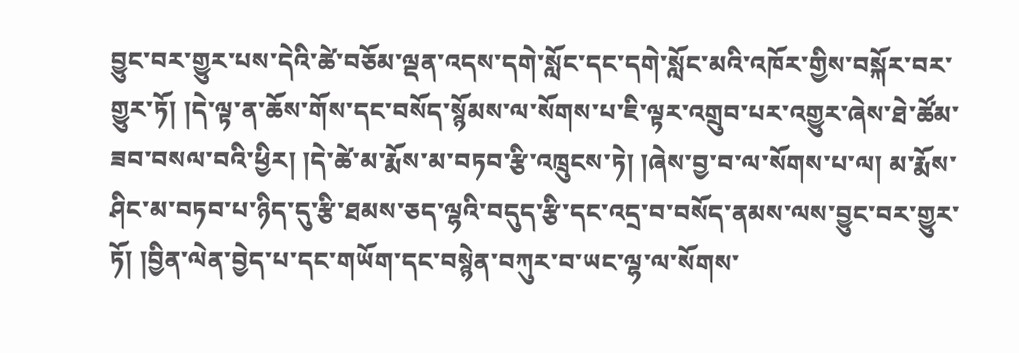བྱུང་བར་གྱུར་པས་དེའི་ཚེ་བཅོམ་ལྡན་འདས་དགེ་སློང་དང་དགེ་སློང་མའི་འཁོར་གྱིས་བསྐོར་བར་གྱུར་ཏོ། །དེ་ལྟ་ན་ཆོས་གོས་དང་བསོད་སྙོམས་ལ་སོགས་པ་ཇི་ལྟར་འགྲུབ་པར་འགྱུར་ཞེས་ཐེ་ཚོམ་ཟབ་བསལ་བའི་ཕྱིར། །དེ་ཚེ་མ་རྨོས་མ་བཏབ་རྩི་འཁྲུངས་ཏེ། །ཞེས་བྱ་བ་ལ་སོགས་པ་ལ། མ་རྨོས་ཤིང་མ་བཏབ་པ་ཉིད་དུ་རྩི་ཐམས་ཅད་ལྷའི་བདུད་རྩི་དང་འདྲ་བ་བསོད་ནམས་ལས་བྱུང་བར་གྱུར་ཏོ། །བྱིན་ལེན་བྱེད་པ་དང་གཡོག་དང་བསྙེན་བཀུར་བ་ཡང་ལྷ་ལ་སོགས་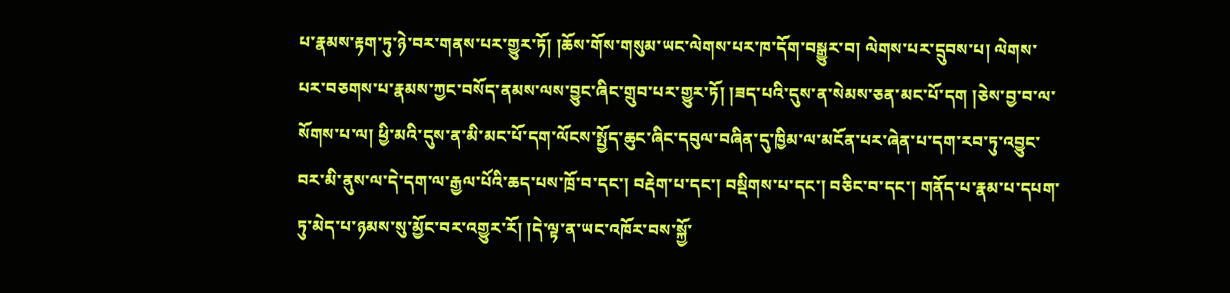པ་རྣམས་རྟག་ཏུ་ཉེ་བར་གནས་པར་གྱུར་ཏོ། །ཆོས་གོས་གསུམ་ཡང་ལེགས་པར་ཁ་དོག་བསྒྱུར་བ། ལེགས་པར་དྲུབས་པ། ལེགས་པར་བཅགས་པ་རྣམས་ཀྱང་བསོད་ནམས་ལས་བྱུང་ཞིང་གྲུབ་པར་གྱུར་ཏོ། །ཟད་པའི་དུས་ན་སེམས་ཅན་མང་པོ་དག །ཅེས་བྱ་བ་ལ་སོགས་པ་ལ། ཕྱི་མའི་དུས་ན་མི་མང་པོ་དག་ལོངས་སྤྱོད་ཆུང་ཞིང་དབུལ་བཞིན་དུ་ཁྱིམ་ལ་མངོན་པར་ཞེན་པ་དག་རབ་ཏུ་འབྱུང་བར་མི་ནུས་ལ་དེ་དག་ལ་རྒྱལ་པོའི་ཆད་པས་ཁྲོ་བ་དང་། བརྡེག་པ་དང་། བསྡིགས་པ་དང་། བཅིང་བ་དང་། གནོད་པ་རྣམ་པ་དཔག་ཏུ་མེད་པ་ཉམས་སུ་མྱོང་བར་འགྱུར་རོ། །དེ་ལྟ་ན་ཡང་འཁོར་བས་སྐྱོ་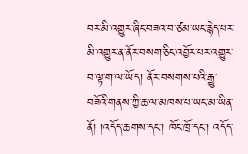བར་མི་འགྱུར་ཞིང་བཟའ་བ་ཙམ་ཡང་རྙེད་པར་མི་འགྱུར་ན་ནོར་བསག་ཅིང་འབྱོར་པར་འགྱུར་བ་ལྟ་ག་ལ་ཡོད། ནོར་བསགས་པའི་རྒྱུ་བཟོའི་གནས་ཀྱི་ཆ་ལ་མཁས་པ་ཡང་མ་ཡིན་ནོ། །འདོད་ཆགས་དང་། ཁོང་ཁྲོ་དང་། འདོད་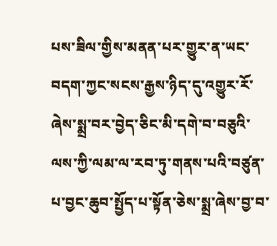པས་ཟིལ་གྱིས་མནན་པར་གྱུར་ན་ཡང་བདག་ཀྱང་སངས་རྒྱས་ཉིད་དུ་འགྱུར་རོ་ཞེས་སྨྲ་བར་བྱེད་ཅིང་མི་དགེ་བ་བཅུའི་ལས་ཀྱི་ལམ་ལ་རབ་ཏུ་གནས་པའི་བཙུན་པ་བྱང་ཆུབ་སྤྱོད་པ་སྟོན་ཅེས་སྨྲ་ཞེས་བྱ་བ་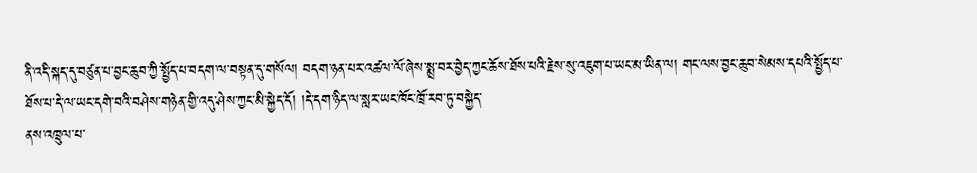ནི་འདི་སྐད་དུ་བཙུན་པ་བྱང་ཆུབ་ཀྱི་སྤྱོད་པ་བདག་ལ་བསྟན་དུ་གསོལ། བདག་ཉན་པར་འཚལ་ལོ་ཞེས་སྨྲ་བར་བྱེད་ཀྱང་ཆོས་ཐོས་པའི་རྗེས་སུ་འཇུག་པ་ཡང་མ་ཡིན་ལ། གང་ལས་བྱང་ཆུབ་སེམས་དཔའི་སྤྱོད་པ་ཐོས་པ་དེ་ལ་ཡང་དགེ་བའི་བཤེས་གཉེན་གྱི་འདུ་ཤེས་ཀྱང་མི་སྐྱེད་དོ། །དེ་དག་ཉིད་ལ་སླར་ཡང་ཁོང་ཁྲོ་རབ་ཏུ་བསྐྱེད་
ནས་འཁྲུལ་པ་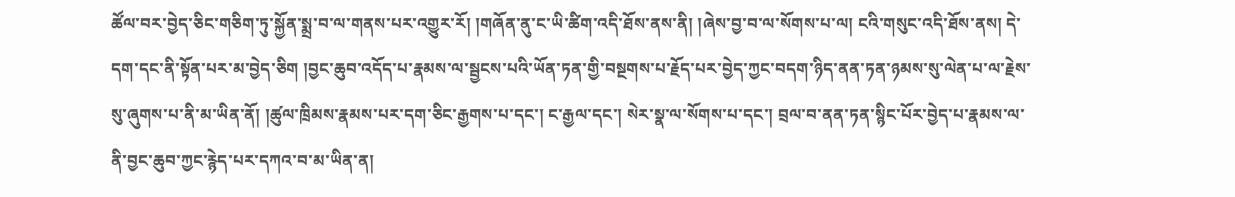ཚོལ་བར་བྱེད་ཅིང་གཅིག་ཏུ་སྐྱོན་སྨྲ་བ་ལ་གནས་པར་འགྱུར་རོ། །གཞོན་ནུ་ང་ཡི་ཚིག་འདི་ཐོས་ནས་ནི། །ཞེས་བྱ་བ་ལ་སོགས་པ་ལ། ངའི་གསུང་འདི་ཐོས་ནས། དེ་དག་དང་ནི་སྟོན་པར་མ་བྱེད་ཅིག །བྱང་ཆུབ་འདོད་པ་རྣམས་ལ་སྦྱངས་པའི་ཡོན་ཏན་གྱི་བསྔགས་པ་རྗོད་པར་བྱེད་ཀྱང་བདག་ཉིད་ནན་ཏན་ཉམས་སུ་ལེན་པ་ལ་རྗེས་སུ་ཞུགས་པ་ནི་མ་ཡིན་ནོ། །ཚུལ་ཁྲིམས་རྣམས་པར་དག་ཅིང་རྒྱགས་པ་དང་། ང་རྒྱལ་དང་། སེར་སྣ་ལ་སོགས་པ་དང་། བྲལ་བ་ནན་ཏན་སྙིང་པོར་བྱེད་པ་རྣམས་ལ་ནི་བྱང་ཆུབ་ཀྱང་རྙེད་པར་དཀའ་བ་མ་ཡིན་ན།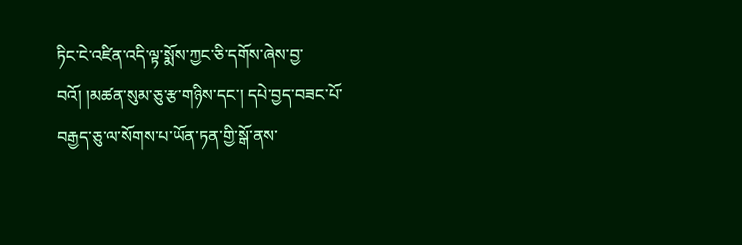ཏིང་ངེ་འཛིན་འདི་ལྟ་སྨོས་ཀྱང་ཅི་དགོས་ཞེས་བྱ་བའོ། །མཚན་སུམ་ཅུ་རྩ་གཉིས་དང་། དཔེ་བྱད་བཟང་པོ་བརྒྱད་ཅུ་ལ་སོགས་པ་ཡོན་ཏན་གྱི་སྒོ་ནས་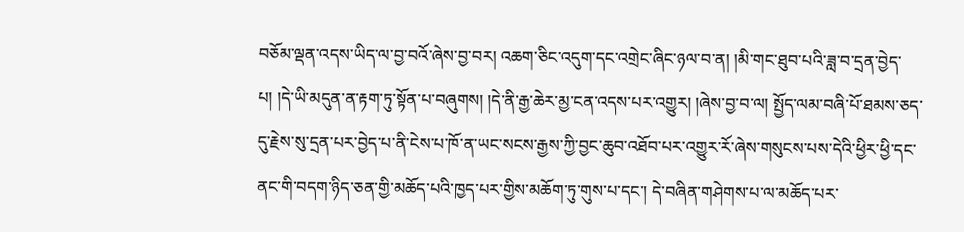བཅོམ་ལྡན་འདས་ཡིད་ལ་བྱ་བའོ་ཞེས་བྱ་བར། འཆག་ཅིང་འདུག་དང་འགྲེང་ཞིང་ཉལ་བ་ན། །མི་གང་ཐུབ་པའི་ཟླ་བ་དྲན་བྱེད་པ། །དེ་ཡི་མདུན་ན་རྟག་ཏུ་སྟོན་པ་བཞུགས། །དེ་ནི་རྒྱ་ཆེར་མྱ་ངན་འདས་པར་འགྱུར། །ཞེས་བྱ་བ་ལ། སྤྱོད་ལམ་བཞི་པོ་ཐམས་ཅད་དུ་རྗེས་སུ་དྲན་པར་བྱེད་པ་ནི་ངེས་པ་ཁོ་ན་ཡང་སངས་རྒྱས་ཀྱི་བྱང་ཆུབ་འཐོབ་པར་འགྱུར་རོ་ཞེས་གསུངས་པས་དེའི་ཕྱིར་ཕྱི་དང་ནང་གི་བདག་ཉིད་ཅན་གྱི་མཆོད་པའི་ཁྱད་པར་གྱིས་མཆོག་ཏུ་གུས་པ་དང་། དེ་བཞིན་གཤེགས་པ་ལ་མཆོད་པར་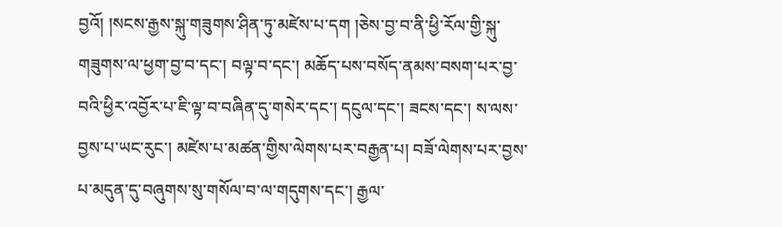བྱའོ། །སངས་རྒྱས་སྐུ་གཟུགས་ཤིན་ཏུ་མཛེས་པ་དག །ཅེས་བྱ་བ་ནི་ཕྱི་རོལ་གྱི་སྐུ་གཟུགས་ལ་ཕྱག་བྱ་བ་དང་། བལྟ་བ་དང་། མཆོད་པས་བསོད་ནམས་བསག་པར་བྱ་བའི་ཕྱིར་འབྱོར་པ་ཇི་ལྟ་བ་བཞིན་དུ་གསེར་དང་། དངུལ་དང་། ཟངས་དང་། ས་ལས་བྱས་པ་ཡང་རུང་། མཛེས་པ་མཚན་གྱིས་ལེགས་པར་བརྒྱན་པ། བཟོ་ལེགས་པར་བྱས་པ་མདུན་དུ་བཞུགས་སུ་གསོལ་བ་ལ་གདུགས་དང་། རྒྱལ་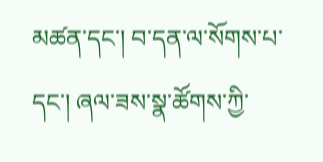མཚན་དང་། བ་དན་ལ་སོགས་པ་དང་། ཞལ་ཟས་སྣ་ཚོགས་ཀྱི་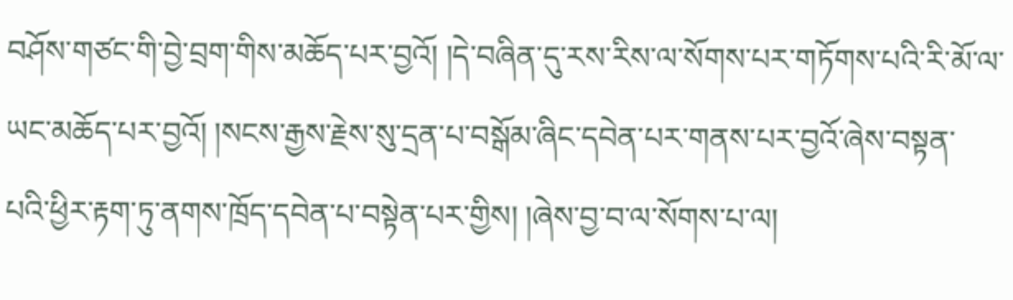བཤོས་གཙང་གི་བྱེ་བྲག་གིས་མཆོད་པར་བྱའོ། །དེ་བཞིན་དུ་རས་རིས་ལ་སོགས་པར་གཏོགས་པའི་རི་མོ་ལ་ཡང་མཆོད་པར་བྱའོ། །སངས་རྒྱས་རྗེས་སུ་དྲན་པ་བསྒོམ་ཞིང་དབེན་པར་གནས་པར་བྱའོ་ཞེས་བསྟན་
པའི་ཕྱིར་རྟག་ཏུ་ནགས་ཁྲོད་དབེན་པ་བསྟེན་པར་གྱིས། །ཞེས་བྱ་བ་ལ་སོགས་པ་ལ།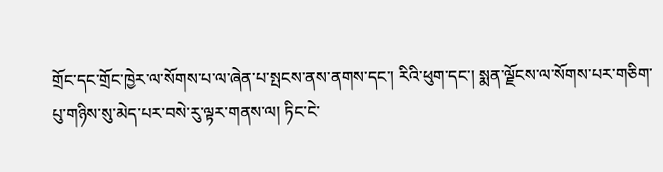གྲོང་དང་གྲོང་ཁྱེར་ལ་སོགས་པ་ལ་ཞེན་པ་སྤངས་ནས་ནགས་དང་། རིའི་ཕུག་དང་། སྨན་ལྗོངས་ལ་སོགས་པར་གཅིག་པུ་གཉིས་སུ་མེད་པར་བསེ་རུ་ལྟར་གནས་ལ། ཏིང་ངེ་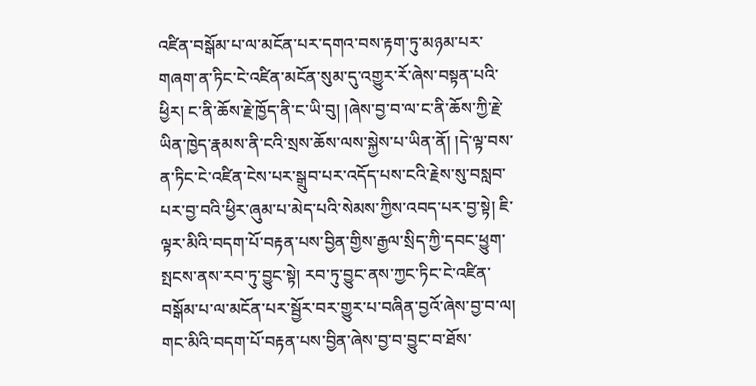འཛིན་བསྒོམ་པ་ལ་མངོན་པར་དགའ་བས་རྟག་ཏུ་མཉམ་པར་གཞག་ན་ཏིང་ངེ་འཛིན་མངོན་སུམ་དུ་འགྱུར་རོ་ཞེས་བསྟན་པའི་ཕྱིར། ང་ནི་ཆོས་རྗེ་ཁྱོད་ནི་ང་ཡི་བུ། །ཞེས་བྱ་བ་ལ་ང་ནི་ཆོས་ཀྱི་རྗེ་ཡིན་ཁྱེད་རྣམས་ནི་ངའི་སྲས་ཆོས་ལས་སྐྱེས་པ་ཡིན་ནོ། །དེ་ལྟ་བས་ན་ཏིང་ངེ་འཛིན་ངེས་པར་སྒྲུབ་པར་འདོད་པས་ངའི་རྗེས་སུ་བསླབ་པར་བྱ་བའི་ཕྱིར་ཞུམ་པ་མེད་པའི་སེམས་ཀྱིས་འབད་པར་བྱ་སྟེ། ཇི་ལྟར་མིའི་བདག་པོ་བརྟན་པས་བྱིན་གྱིས་རྒྱལ་སྲིད་ཀྱི་དབང་ཕྱུག་སྤངས་ནས་རབ་ཏུ་བྱུང་སྟེ། རབ་ཏུ་བྱུང་ནས་ཀྱང་ཏིང་ངེ་འཛིན་བསྒོམ་པ་ལ་མངོན་པར་སྦྱོར་བར་གྱུར་པ་བཞིན་བྱའོ་ཞེས་བྱ་བ་ལ། གང་མིའི་བདག་པོ་བརྟན་པས་བྱིན་ཞེས་བྱ་བ་བྱུང་བ་ཐོས་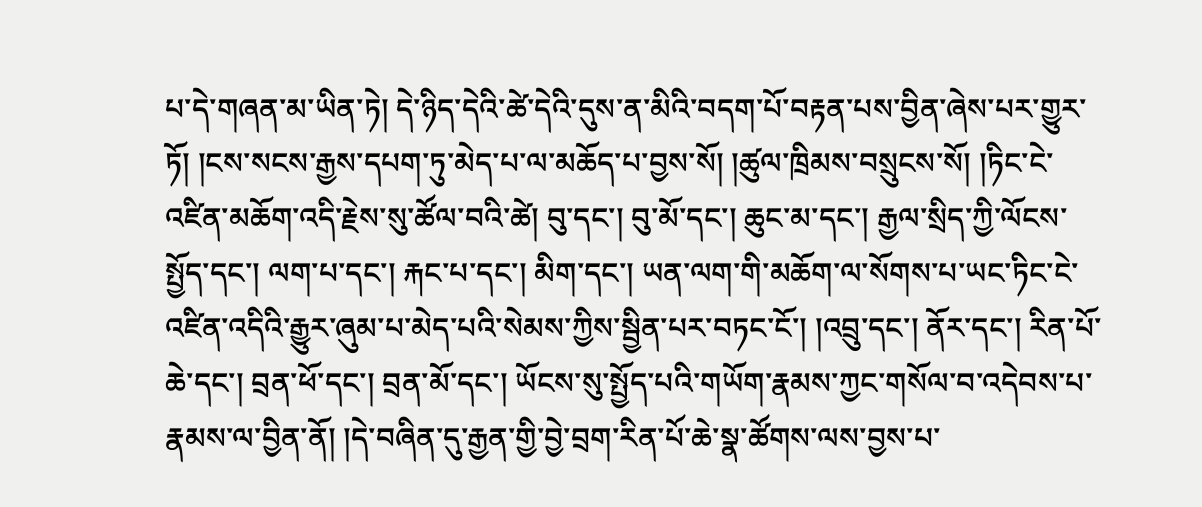པ་དེ་གཞན་མ་ཡིན་ཏེ། དེ་ཉིད་དེའི་ཚེ་དེའི་དུས་ན་མིའི་བདག་པོ་བརྟན་པས་བྱིན་ཞེས་པར་གྱུར་ཏོ། །ངས་སངས་རྒྱས་དཔག་ཏུ་མེད་པ་ལ་མཆོད་པ་བྱས་སོ། །ཚུལ་ཁྲིམས་བསྲུངས་སོ། །ཏིང་ངེ་འཛིན་མཆོག་འདི་རྗེས་སུ་ཚོལ་བའི་ཚེ། བུ་དང་། བུ་མོ་དང་། ཆུང་མ་དང་། རྒྱལ་སྲིད་ཀྱི་ལོངས་སྤྱོད་དང་། ལག་པ་དང་། རྐང་པ་དང་། མིག་དང་། ཡན་ལག་གི་མཆོག་ལ་སོགས་པ་ཡང་ཏིང་ངེ་འཛིན་འདིའི་རྒྱུར་ཞུམ་པ་མེད་པའི་སེམས་ཀྱིས་སྦྱིན་པར་བཏང་ངོ་། །འབྲུ་དང་། ནོར་དང་། རིན་པོ་ཆེ་དང་། བྲན་ཕོ་དང་། བྲན་མོ་དང་། ཡོངས་སུ་སྤྱོད་པའི་གཡོག་རྣམས་ཀྱང་གསོལ་བ་འདེབས་པ་རྣམས་ལ་བྱིན་ནོ། །དེ་བཞིན་དུ་རྒྱན་གྱི་བྱེ་བྲག་རིན་པོ་ཆེ་སྣ་ཚོགས་ལས་བྱས་པ་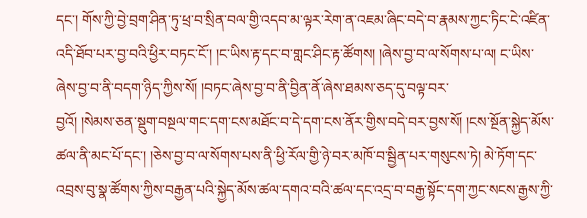དང་། གོས་ཀྱི་བྱེ་བྲག་ཤིན་ཏུ་ཕྲ་བ་སྲིན་བལ་གྱི་འདབ་མ་ལྟར་རེག་ན་འཇམ་ཞིང་བདེ་བ་རྣམས་ཀྱང་ཏིང་ངེ་འཛིན་འདི་ཐོབ་པར་བྱ་བའི་ཕྱིར་བཏང་ངོ་། །ང་ཡིས་རྟ་དང་བ་གླང་ཤིང་རྟ་ཚོགས། །ཞེས་བྱ་བ་ལ་སོགས་པ་ལ། ང་ཡིས་ཞེས་བྱ་བ་ནི་བདག་ཉིད་ཀྱིས་སོ། །བཏང་ཞེས་བྱ་བ་ནི་བྱིན་ནོ་ཞེས་ཐམས་ཅད་དུ་བལྟ་བར་
བྱའོ། །སེམས་ཅན་སྡུག་བསྔལ་གང་དག་ངས་མཐོང་བ་དེ་དག་ངས་ནོར་གྱིས་བདེ་བར་བྱས་སོ། །ངས་སྔོན་སྐྱེད་མོས་ཚལ་ནི་མང་པོ་དང་། །ཅེས་བྱ་བ་ལ་སོགས་པས་ནི་ཕྱི་རོལ་གྱི་ཉེ་བར་མཁོ་བ་སྦྱིན་པར་གསུངས་ཏེ། མེ་ཏོག་དང་འབྲས་བུ་སྣ་ཚོགས་ཀྱིས་བརྒྱན་པའི་སྐྱེད་མོས་ཚལ་དགའ་བའི་ཚལ་དང་འདྲ་བ་བརྒྱ་སྟོང་དག་ཀྱང་སངས་རྒྱས་ཀྱི་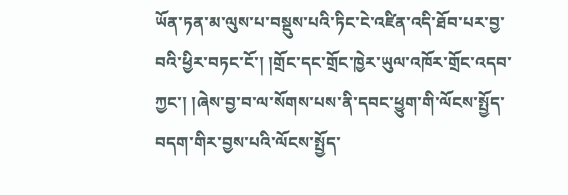ཡོན་ཏན་མ་ལུས་པ་བསྡུས་པའི་ཏིང་ངེ་འཛིན་འདི་ཐོབ་པར་བྱ་བའི་ཕྱིར་བཏང་ངོ་། །གྲོང་དང་གྲོང་ཁྱེར་ཡུལ་འཁོར་གྲོང་འདབ་ཀྱང་། །ཞེས་བྱ་བ་ལ་སོགས་པས་ནི་དབང་ཕྱུག་གི་ལོངས་སྤྱོད་བདག་གིར་བྱས་པའི་ལོངས་སྤྱོད་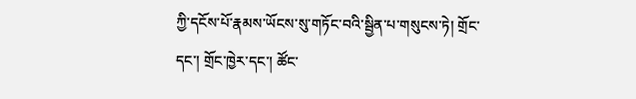ཀྱི་དངོས་པོ་རྣམས་ཡོངས་སུ་གཏོང་བའི་སྦྱིན་པ་གསུངས་ཏེ། གྲོང་དང་། གྲོང་ཁྱེར་དང་། ཚོང་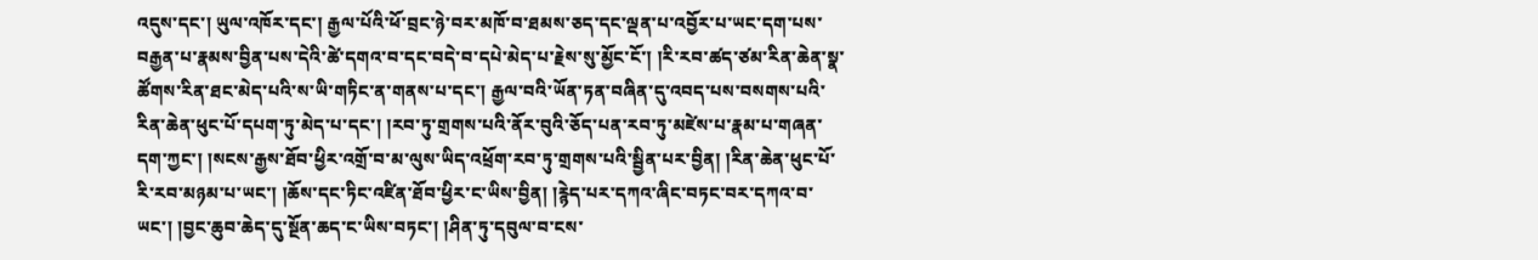འདུས་དང་། ཡུལ་འཁོར་དང་། རྒྱལ་པོའི་ཕོ་བྲང་ཉེ་བར་མཁོ་བ་ཐམས་ཅད་དང་ལྡན་པ་འབྱོར་པ་ཡང་དག་པས་བརྒྱན་པ་རྣམས་བྱིན་པས་དེའི་ཚེ་དགའ་བ་དང་བདེ་བ་དཔེ་མེད་པ་རྗེས་སུ་མྱོང་ངོ་། །རི་རབ་ཚད་ཙམ་རིན་ཆེན་སྣ་ཚོགས་རིན་ཐང་མེད་པའི་ས་ཡི་གཏིང་ན་གནས་པ་དང་། རྒྱལ་བའི་ཡོན་ཏན་བཞིན་དུ་འབད་པས་བསགས་པའི་རིན་ཆེན་ཕུང་པོ་དཔག་ཏུ་མེད་པ་དང་། །རབ་ཏུ་གྲགས་པའི་ནོར་བུའི་ཅོད་པན་རབ་ཏུ་མཛེས་པ་རྣམ་པ་གཞན་དག་ཀྱང་། །སངས་རྒྱས་ཐོབ་ཕྱིར་འགྲོ་བ་མ་ལུས་ཡིད་འཕྲོག་རབ་ཏུ་གྲགས་པའི་སྦྱིན་པར་བྱིན། །རིན་ཆེན་ཕུང་པོ་རི་རབ་མཉམ་པ་ཡང་། །ཆོས་དང་ཏིང་འཛིན་ཐོབ་ཕྱིར་ང་ཡིས་བྱིན། །རྙེད་པར་དཀའ་ཞིང་བཏང་བར་དཀའ་བ་ཡང་། །བྱང་ཆུབ་ཆེད་དུ་སྔོན་ཆད་ང་ཡིས་བཏང་། །ཤིན་ཏུ་དབུལ་བ་ངས་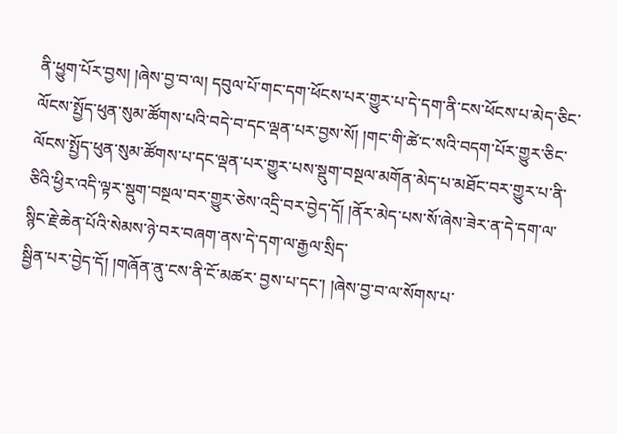ནི་ཕྱུག་པོར་བྱས། །ཞེས་བྱ་བ་ལ། དབུལ་པོ་གང་དག་ཕོངས་པར་གྱུར་པ་དེ་དག་ནི་ངས་ཕོངས་པ་མེད་ཅིང་ལོངས་སྤྱོད་ཕུན་སུམ་ཚོགས་པའི་བདེ་བ་དང་ལྡན་པར་བྱས་སོ། །གང་གི་ཚེ་ང་སའི་བདག་པོར་གྱུར་ཅིང་ལོངས་སྤྱོད་ཕུན་སུམ་ཚོགས་པ་དང་ལྡན་པར་གྱུར་པས་སྡུག་བསྔལ་མགོན་མེད་པ་མཐོང་བར་གྱུར་པ་ནི་ཅིའི་ཕྱིར་འདི་ལྟར་སྡུག་བསྔལ་བར་གྱུར་ཅེས་འདྲི་བར་བྱེད་དོ། །ནོར་མེད་པས་སོ་ཞེས་ཟེར་ན་དེ་དག་ལ་སྙིང་རྗེ་ཆེན་པོའི་སེམས་ཉེ་བར་བཞག་ནས་དེ་དག་ལ་རྒྱལ་སྲིད་
སྦྱིན་པར་བྱེད་དོ། །གཞོན་ནུ་ངས་ནི་ངོ་མཚར་ བྱས་པ་དང་། །ཞེས་བྱ་བ་ལ་སོགས་པ་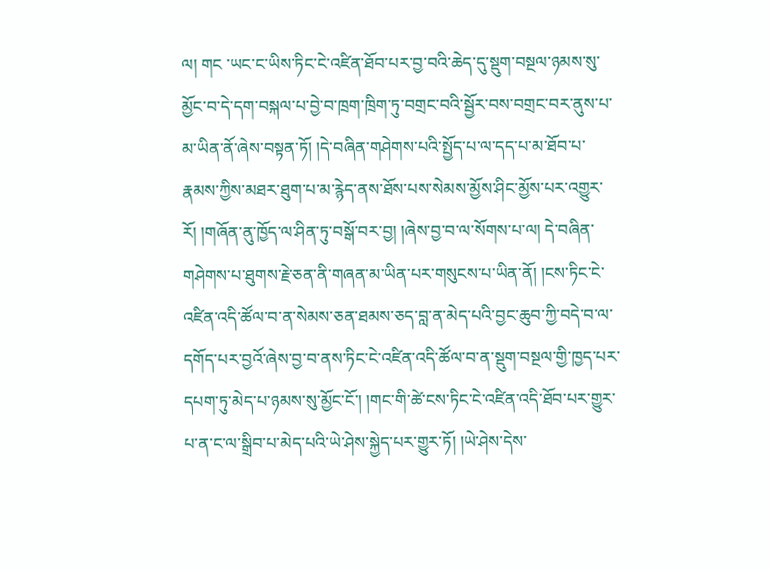ལ། གང ་ཡང་ང་ཡིས་ཏིང་ངེ་འཛིན་ཐོབ་པར་བྱ་བའི་ཆེད་དུ་སྡུག་བསྔལ་ཉམས་སུ་མྱོང་བ་དེ་དག་བསྐལ་པ་བྱེ་བ་ཁྲག་ཁྲིག་ཏུ་བགྲང་བའི་སྦྱོར་བས་བགྲང་བར་ནུས་པ་མ་ཡིན་ནོ་ཞེས་བསྟན་ཏོ། །དེ་བཞིན་གཤེགས་པའི་སྤྱོད་པ་ལ་དད་པ་མ་ཐོབ་པ་རྣམས་ཀྱིས་མཐར་ཐུག་པ་མ་རྙེད་ནས་ཐོས་པས་སེམས་མྱོས་ཤིང་མྱོས་པར་འགྱུར་རོ། །གཞོན་ནུ་ཁྱོད་ལ་ཤིན་ཏུ་བསྒོ་བར་བྱ། །ཞེས་བྱ་བ་ལ་སོགས་པ་ལ། དེ་བཞིན་གཤེགས་པ་ཐུགས་རྗེ་ཅན་ནི་གཞན་མ་ཡིན་པར་གསུངས་པ་ཡིན་ནོ། །ངས་ཏིང་ངེ་འཛིན་འདི་ཚོལ་བ་ན་སེམས་ཅན་ཐམས་ཅད་བླ་ན་མེད་པའི་བྱང་ཆུབ་ཀྱི་བདེ་བ་ལ་དགོད་པར་བྱའོ་ཞེས་བྱ་བ་ནས་ཏིང་ངེ་འཛིན་འདི་ཚོལ་བ་ན་སྡུག་བསྔལ་གྱི་ཁྱད་པར་དཔག་ཏུ་མེད་པ་ཉམས་སུ་མྱོང་ངོ་། །གང་གི་ཚེ་ངས་ཏིང་ངེ་འཛིན་འདི་ཐོབ་པར་གྱུར་པ་ན་ང་ལ་སྒྲིབ་པ་མེད་པའི་ཡེ་ཤེས་སྐྱེད་པར་གྱུར་ཏོ། །ཡེ་ཤེས་དེས་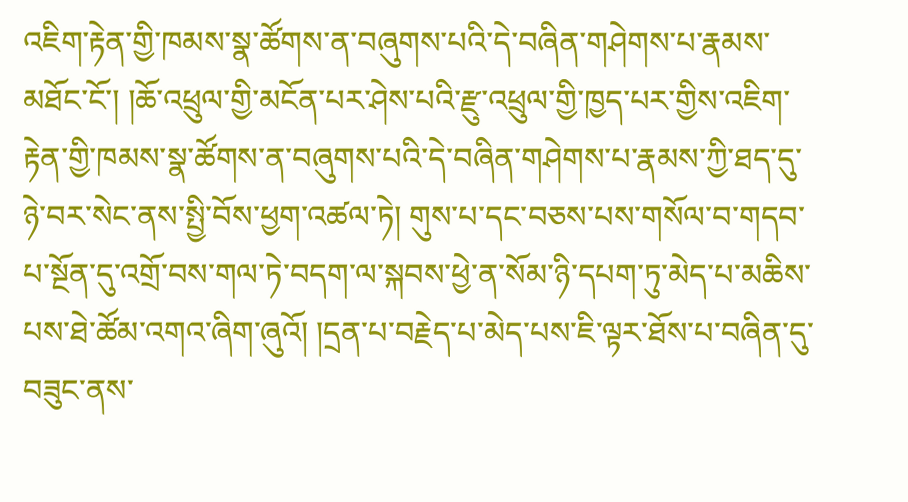འཇིག་རྟེན་གྱི་ཁམས་སྣ་ཚོགས་ན་བཞུགས་པའི་དེ་བཞིན་གཤེགས་པ་རྣམས་མཐོང་ངོ་། །ཆོ་འཕྲུལ་གྱི་མངོན་པར་ཤེས་པའི་རྫུ་འཕྲུལ་གྱི་ཁྱད་པར་གྱིས་འཇིག་རྟེན་གྱི་ཁམས་སྣ་ཚོགས་ན་བཞུགས་པའི་དེ་བཞིན་གཤེགས་པ་རྣམས་ཀྱི་ཐད་དུ་ཉེ་བར་སེང་ནས་སྤྱི་བོས་ཕྱག་འཚལ་ཏེ། གུས་པ་དང་བཅས་པས་གསོལ་བ་གདབ་པ་སྔོན་དུ་འགྲོ་བས་གལ་ཏེ་བདག་ལ་སྐབས་ཕྱེ་ན་སོམ་ཉི་དཔག་ཏུ་མེད་པ་མཆིས་པས་ཐེ་ཚོམ་འགའ་ཞིག་ཞུའོ། །དྲན་པ་བརྗེད་པ་མེད་པས་ཇི་ལྟར་ཐོས་པ་བཞིན་དུ་བཟུང་ནས་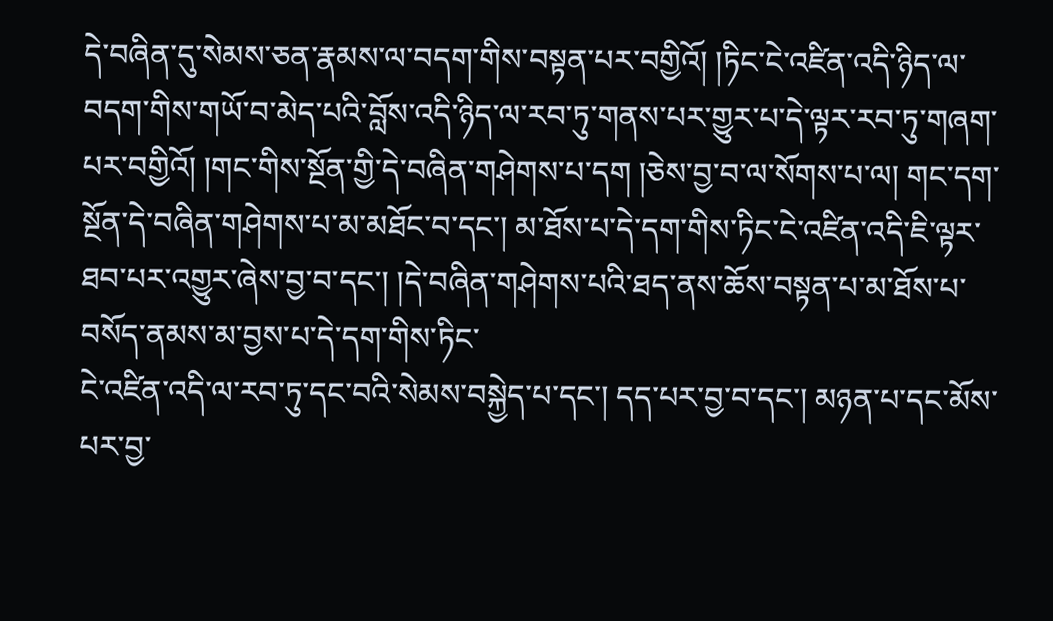དེ་བཞིན་དུ་སེམས་ཅན་རྣམས་ལ་བདག་གིས་བསྟན་པར་བགྱིའོ། །ཏིང་ངེ་འཛིན་འདི་ཉིད་ལ་བདག་གིས་གཡོ་བ་མེད་པའི་བློས་འདི་ཉིད་ལ་རབ་ཏུ་གནས་པར་གྱུར་པ་དེ་ལྟར་རབ་ཏུ་གཞག་པར་བགྱིའོ། །གང་གིས་སྔོན་གྱི་དེ་བཞིན་གཤེགས་པ་དག །ཅེས་བྱ་བ་ལ་སོགས་པ་ལ། གང་དག་སྔོན་དེ་བཞིན་གཤེགས་པ་མ་མཐོང་བ་དང་། མ་ཐོས་པ་དེ་དག་གིས་ཏིང་ངེ་འཛིན་འདི་ཇི་ལྟར་ཐབ་པར་འགྱུར་ཞེས་བྱ་བ་དང་། །དེ་བཞིན་གཤེགས་པའི་ཐད་ནས་ཆོས་བསྟན་པ་མ་ཐོས་པ་བསོད་ནམས་མ་བྱས་པ་དེ་དག་གིས་ཏིང་
ངེ་འཛིན་འདི་ལ་རབ་ཏུ་དང་བའི་སེམས་བསྐྱེད་པ་དང་། དད་པར་བྱ་བ་དང་། མཉན་པ་དང་མོས་པར་བྱ་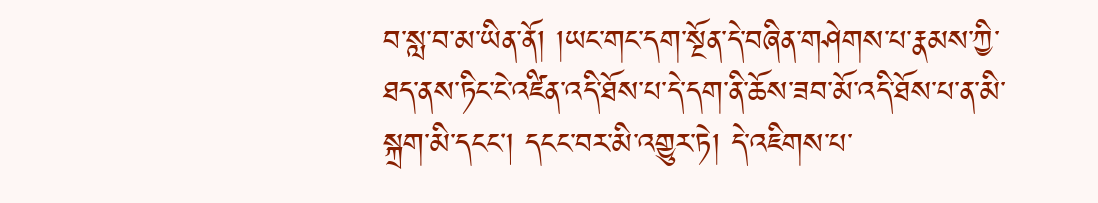བ་སླ་བ་མ་ཡིན་ནོ། །ཡང་གང་དག་སྔོན་དེ་བཞིན་གཤེགས་པ་རྣམས་ཀྱི་ཐད་ནས་ཏིང་ངེ་འཛིན་འདི་ཐོས་པ་དེ་དག་ནི་ཆོས་ཟབ་མོ་འདི་ཐོས་པ་ན་མི་སྐྲག་མི་དངང། དངང་བར་མི་འགྱུར་ཏེ། དེ་འཇིགས་པ་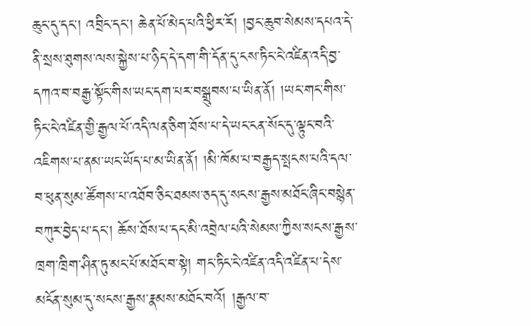ཆུང་དུ་དང་། འབྲིང་དང་། ཆེན་པོ་མེད་པའི་ཕྱིར་རོ། །བྱང་ཆུབ་སེམས་དཔའ་དེ་ནི་སྲས་ཐུགས་ལས་སྐྱེས་པ་ཉིད་དེ་དག་གི་དོན་དུ་ངས་ཏིང་ངེ་འཛིན་འདི་བྱ་དཀའ་བ་བརྒྱ་སྟོང་གིས་ཡང་དག་པར་བསྒྲུབས་པ་ཡིན་ནོ། །ཡང་གང་གིས་ཏིང་ངེ་འཛིན་གྱི་རྒྱལ་པོ་འདི་ལན་ཅིག་ཐོས་པ་དེ་ཡང་ངན་སོང་དུ་ལྟུང་བའི་འཇིགས་པ་ནམ་ཡང་ཡོད་པ་མ་ཡིན་ནོ། །མི་ཁོམ་པ་བརྒྱད་སྤངས་པའི་དལ་བ་ཕུན་སུམ་ཚོགས་པ་འཐོབ་ཅིང་ཐམས་ཅད་དུ་སངས་རྒྱས་མཐོང་ཞིང་བསྙེན་བཀུར་བྱེད་པ་དང་། ཆོས་ཐོས་པ་དང་མི་འབྲེལ་པའི་སེམས་ཀྱིས་སངས་རྒྱས་ཁྲག་ཁྲིག་ཤིན་ཏུ་མང་པོ་མཐོང་བ་སྟེ། གང་ཏིང་ངེ་འཛིན་འདི་འཛིན་པ་དེས་མངོན་སུམ་དུ་སངས་རྒྱས་རྣམས་མཐོང་བའོ། །རྒྱལ་བ་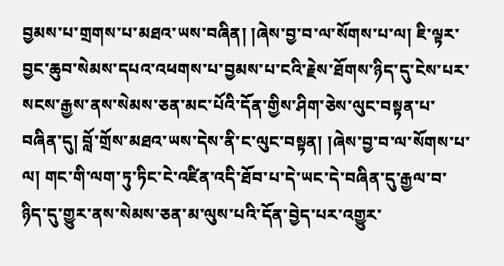བྱམས་པ་གྲགས་པ་མཐའ་ཡས་བཞིན། །ཞེས་བྱ་བ་ལ་སོགས་པ་ལ། ཇི་ལྟར་བྱང་ཆུབ་སེམས་དཔའ་འཕགས་པ་བྱམས་པ་ངའི་རྗེས་ཐོགས་ཉིད་དུ་ངེས་པར་སངས་རྒྱས་ནས་སེམས་ཅན་མང་པོའི་དོན་གྱིས་ཤིག་ཅེས་ལུང་བསྟན་པ་བཞིན་དུ། བློ་གྲོས་མཐའ་ཡས་དེས་ནི་ང་ལུང་བསྟན། །ཞེས་བྱ་བ་ལ་སོགས་པ་ལ། གང་གི་ལག་ཏུ་ཏིང་ངེ་འཛིན་འདི་ཐོབ་པ་དེ་ཡང་དེ་བཞིན་དུ་རྒྱལ་བ་ཉིད་དུ་གྱུར་ནས་སེམས་ཅན་མ་ལུས་པའི་དོན་བྱེད་པར་འགྱུར་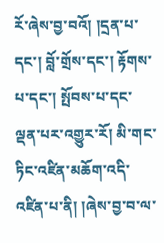རོ་ཞེས་བྱ་བའོ། །དྲན་པ་དང་། བློ་གྲོས་དང་། རྟོགས་པ་དང་། སྤོབས་པ་དང་ལྡན་པར་འགྱུར་རོ། མི་གང་ཏིང་འཛིན་མཆོག་འདི་འཛིན་པ་ནི། །ཞེས་བྱ་བ་ལ་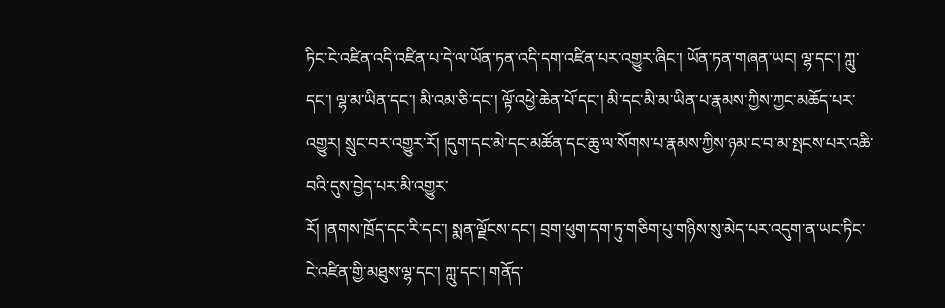ཏིང་ངེ་འཛིན་འདི་འཛིན་པ་དེ་ལ་ཡོན་ཏན་འདི་དག་འཛིན་པར་འགྱུར་ཞིང་། ཡོན་ཏན་གཞན་ཡང། ལྷ་དང་། ཀླུ་དང་། ལྷ་མ་ཡིན་དང་། མི་འམ་ཅི་དང་། ལྟོ་འཕྱེ་ཆེན་པོ་དང་། མི་དང་མི་མ་ཡིན་པ་རྣམས་ཀྱིས་ཀྱང་མཆོད་པར་འགྱུར། སྲུང་བར་འགྱུར་རོ། །དུག་དང་མེ་དང་མཚོན་དང་ཆུ་ལ་སོགས་པ་རྣམས་ཀྱིས་ཉམ་ང་བ་མ་སྤངས་པར་འཆི་བའི་དུས་བྱེད་པར་མི་འགྱུར་
རོ། །ནགས་ཁྲོད་དང་རི་དང་། སྨན་ལྗོངས་དང་། བྲག་ཕུག་དག་ཏུ་གཅིག་པུ་གཉིས་སུ་མེད་པར་འདུག་ན་ཡང་ཏིང་ངེ་འཛིན་གྱི་མཐུས་ལྷ་དང་། ཀླུ་དང་། གནོད་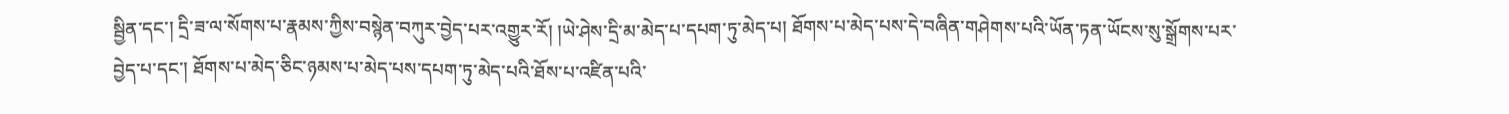སྦྱིན་དང་། དྲི་ཟ་ལ་སོགས་པ་རྣམས་ཀྱིས་བསྙེན་བཀུར་བྱེད་པར་འགྱུར་རོ། །ཡེ་ཤེས་དྲི་མ་མེད་པ་དཔག་ཏུ་མེད་པ། ཐོགས་པ་མེད་པས་དེ་བཞིན་གཤེགས་པའི་ཡོན་ཏན་ཡོངས་སུ་སྒྲོགས་པར་བྱེད་པ་དང་། ཐོགས་པ་མེད་ཅིང་ཉམས་པ་མེད་པས་དཔག་ཏུ་མེད་པའི་ཐོས་པ་འཛིན་པའི་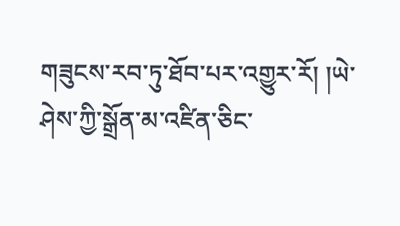གཟུངས་རབ་ཏུ་ཐོབ་པར་འགྱུར་རོ། །ཡེ་ཤེས་ཀྱི་སྒྲོན་མ་འཛིན་ཅིང་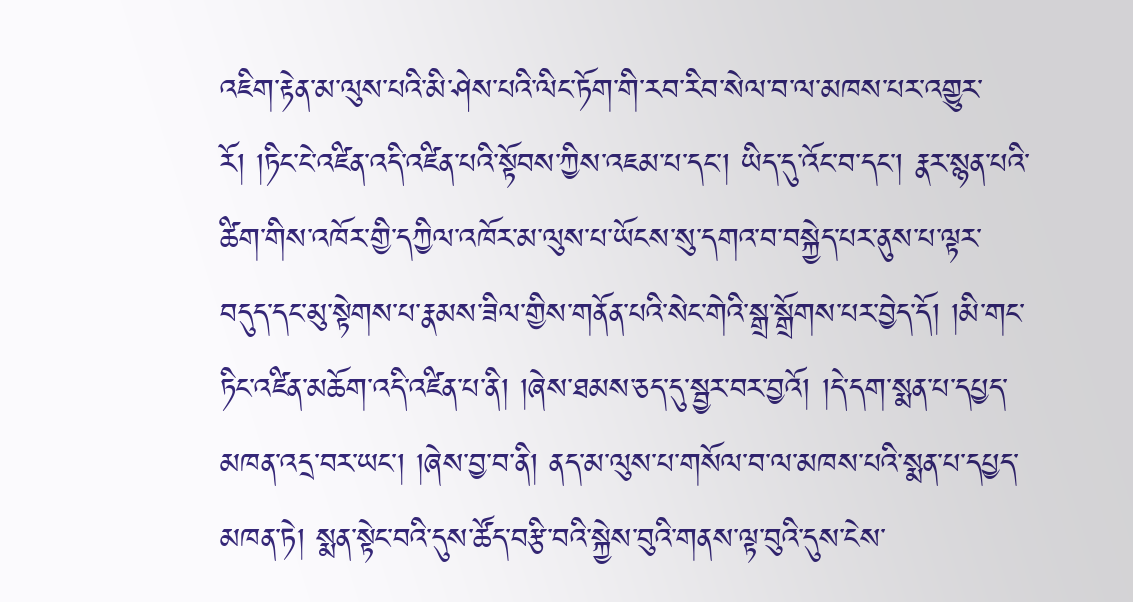འཇིག་རྟེན་མ་ལུས་པའི་མི་ཤེས་པའི་ལིང་ཏོག་གི་རབ་རིབ་སེལ་བ་ལ་མཁས་པར་འགྱུར་རོ། །ཏིང་ངེ་འཛིན་འདི་འཛིན་པའི་སྟོབས་ཀྱིས་འཇམ་པ་དང་། ཡིད་དུ་འོང་བ་དང་། རྣར་སྙན་པའི་ཚིག་གིས་འཁོར་གྱི་དཀྱིལ་འཁོར་མ་ལུས་པ་ཡོངས་སུ་དགའ་བ་བསྐྱེད་པར་ནུས་པ་ལྟར་བདུད་དང་མུ་སྟེགས་པ་རྣམས་ཟིལ་གྱིས་གནོན་པའི་སེང་གེའི་སྒྲ་སྒྲོགས་པར་བྱེད་དོ། །མི་གང་ཏིང་འཛིན་མཆོག་འདི་འཛིན་པ་ནི། །ཞེས་ཐམས་ཅད་དུ་སྦྱར་བར་བྱའོ། །དེ་དག་སྨན་པ་དཔྱད་མཁན་འདྲ་བར་ཡང་། །ཞེས་བྱ་བ་ནི། ནད་མ་ལུས་པ་གསོལ་བ་ལ་མཁས་པའི་སྨན་པ་དཔྱད་མཁན་ཏེ། སྨན་སྟེང་བའི་དུས་ཚོད་བརྩི་བའི་སྐྱེས་བུའི་གནས་ལྟ་བུའི་དུས་ངེས་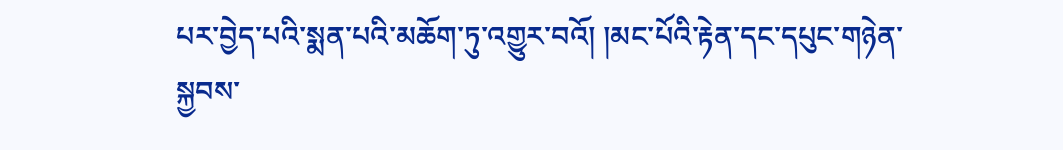པར་བྱེད་པའི་སྨན་པའི་མཆོག་ཏུ་འགྱུར་བའོ། །མང་པོའི་རྟེན་དང་དཔུང་གཉེན་སྐྱབས་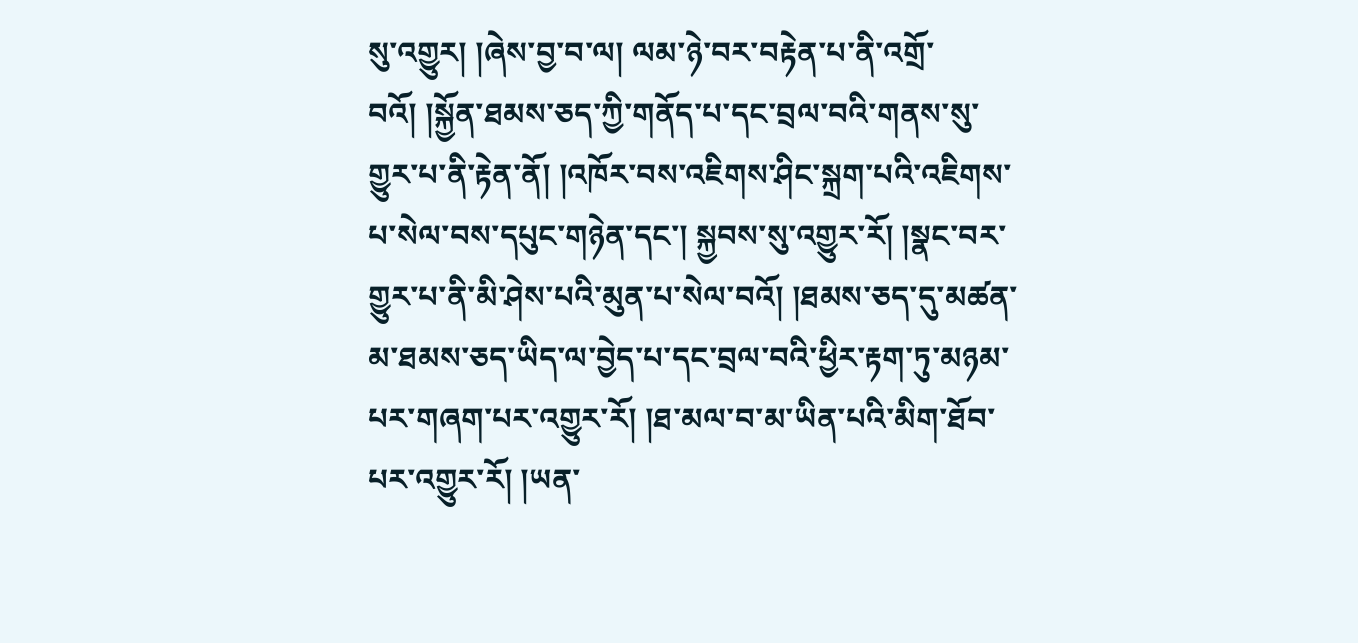སུ་འགྱུར། །ཞེས་བྱ་བ་ལ། ལམ་ཉེ་བར་བརྟེན་པ་ནི་འགྲོ་བའོ། །སྐྱོན་ཐམས་ཅད་ཀྱི་གནོད་པ་དང་བྲལ་བའི་གནས་སུ་གྱུར་པ་ནི་རྟེན་ནོ། །འཁོར་བས་འཇིགས་ཤིང་སྐྲག་པའི་འཇིགས་པ་སེལ་བས་དཔུང་གཉེན་དང་། སྐྱབས་སུ་འགྱུར་རོ། །སྣང་བར་གྱུར་པ་ནི་མི་ཤེས་པའི་མུན་པ་སེལ་བའོ། །ཐམས་ཅད་དུ་མཚན་མ་ཐམས་ཅད་ཡིད་ལ་བྱེད་པ་དང་བྲལ་བའི་ཕྱིར་རྟག་ཏུ་མཉམ་པར་གཞག་པར་འགྱུར་རོ། །ཐ་མལ་བ་མ་ཡིན་པའི་མིག་ཐོབ་པར་འགྱུར་རོ། །ཡན་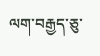ལག་བརྒྱད་ཅུ་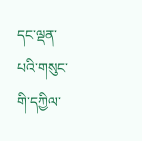དང་ལྡན་པའི་གསུང་གི་དཀྱིལ་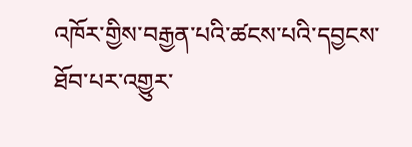འཁོར་གྱིས་བརྒྱན་པའི་ཚངས་པའི་དབྱངས་ཐོབ་པར་འགྱུར་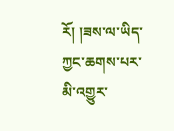རོ། །ཟས་ལ་ཡིད་ཀྱང་ཆགས་པར་མི་འགྱུར་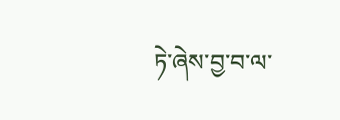ཏེ་ཞེས་བྱ་བ་ལ་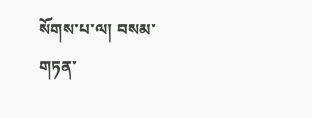སོགས་པ་ལ། བསམ་གཏན་